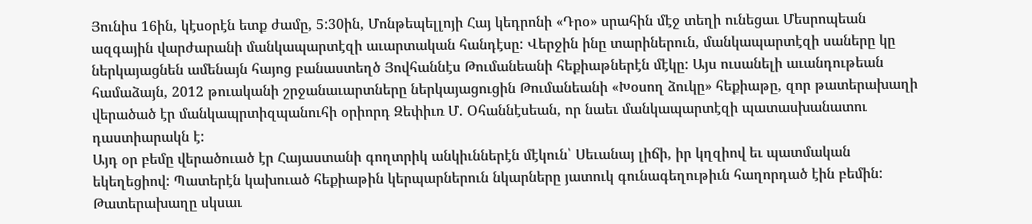Յունիս 16ին, կէսօրէն ետք ժամը, 5:30ին, Մոնթեպելլոյի Հայ կեդրոնի «Դրօ» սրահին մէջ տեղի ունեցաւ Մեսրոպեան ազգային վարժարանի մանկապարտէզի աւարտական հանդէսը: Վերջին ինը տարիներուն, մանկապարտէզի սաները կը ներկայացնեն ամենայն հայոց բանաստեղծ Յովհաննէս Թումանեանի հեքիաթներէն մէկը: Այս ուսանելի աւանդութեան համաձայն, 2012 թուականի շրջանաւարտները ներկայացուցին Թումանեանի «Խօսող ձուկը» հեքիաթը, զոր թատերախաղի վերածած էր մանկապրտիզպանուհի օրիորդ Զեփիւռ Մ. Օհաննէսեան, որ նաեւ մանկապարտէզի պատասխանատու դաստիարակն է:
Այդ օր բեմը վերածուած էր Հայաստանի գողտրիկ անկիւններէն մէկուն՝ Սեւանայ լիճի, իր կղզիով եւ պատմական եկեղեցիով: Պատերէն կախուած հեքիաթին կերպարներուն նկարները յատուկ գունագեղութիւն հաղորդած էին բեմին:
Թատերախաղը սկսաւ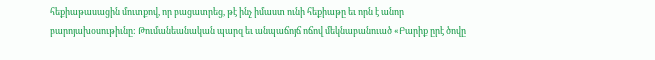հեքիաթասացին մուտքով, որ բացատրեց, թէ ինչ իմաստ ունի հեքիաթը եւ որն է անոր բարոյախօսութիւնը: Թումանեանական պարզ եւ անպաճոյճ ոճով մեկնաբանուած «Բարիք ըրէ ծովը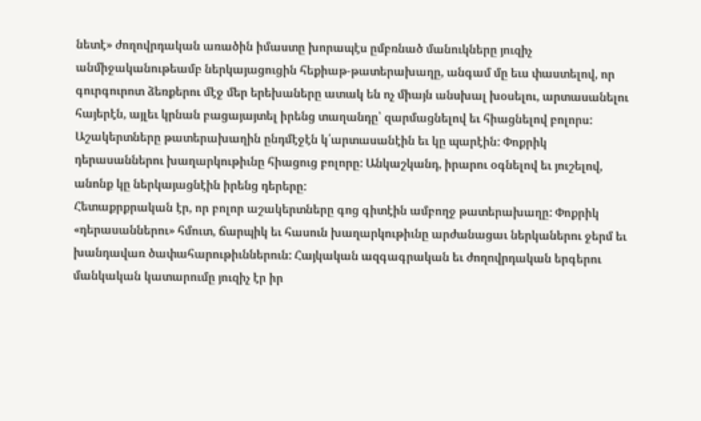նետէ» ժողովրդական առածին իմաստը խորապէս ըմբռնած մանուկները յուզիչ անմիջականութեամբ ներկայացուցին հեքիաթ-թատերախաղը, անգամ մը եւս փաստելով, որ գուրգուրոտ ձեռքերու մէջ մեր երեխաները ատակ են ոչ միայն անսխալ խօսելու, արտասանելու հայերէն, այլեւ կրնան բացայայտել իրենց տաղանդը՝ զարմացնելով եւ հիացնելով բոլորս: Աշակերտները թատերախաղին ընդմէջէն կ՛արտասանէին եւ կը պարէին: Փոքրիկ դերասաններու խաղարկութիւնը հիացուց բոլորը: Անկաշկանդ, իրարու օգնելով եւ յուշելով, անոնք կը ներկայացնէին իրենց դերերը:
Հետաքրքրական էր, որ բոլոր աշակերտները գոց գիտէին ամբողջ թատերախաղը: Փոքրիկ «դերասաններու» հմուտ, ճարպիկ եւ հասուն խաղարկութիւնը արժանացաւ ներկաներու ջերմ եւ խանդավառ ծափահարութիւններուն: Հայկական ազգագրական եւ ժողովրդական երգերու մանկական կատարումը յուզիչ էր իր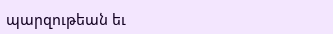պարզութեան եւ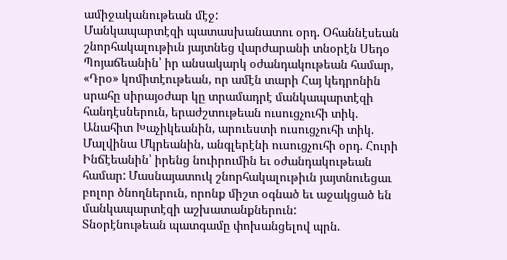ամիջականութեան մէջ:
Մանկապարտէզի պատասխանատու օրդ. Օհաննէսեան շնորհակալութիւն յայտնեց վարժարանի տնօրէն Սեդօ Պոյաճեանին՝ իր անսակարկ օժանդակութեան համար, «Դրօ» կոմիտէութեան, որ ամէն տարի Հայ կեդրոնին սրահը սիրայօժար կը տրամադրէ մանկապարտէզի հանդէսներուն, երաժշտութեան ուսուցչուհի տիկ. Անահիտ Խաչիկեանին, արուեստի ուսուցչուհի տիկ. Մալվինա Մկրեանին, անգլերէնի ուսուցչուհի օրդ. Հուրի Ինճէեանին՝ իրենց նուիրումին եւ օժանդակութեան համար: Մասնայատուկ շնորհակալութիւն յայտնուեցաւ բոլոր ծնողներուն, որոնք միշտ օգնած եւ աջակցած են մանկապարտէզի աշխատանքներուն:
Տնօրէնութեան պատգամը փոխանցելով պրն.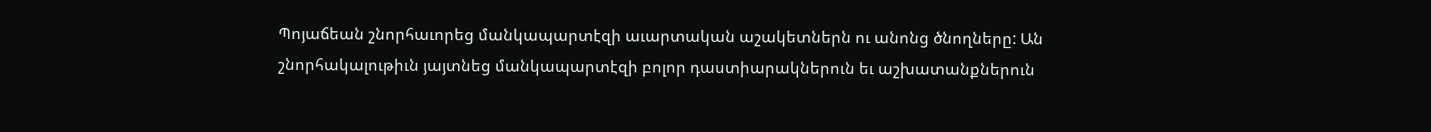Պոյաճեան շնորհաւորեց մանկապարտէզի աւարտական աշակետներն ու անոնց ծնողները: Ան շնորհակալութիւն յայտնեց մանկապարտէզի բոլոր դաստիարակներուն եւ աշխատանքներուն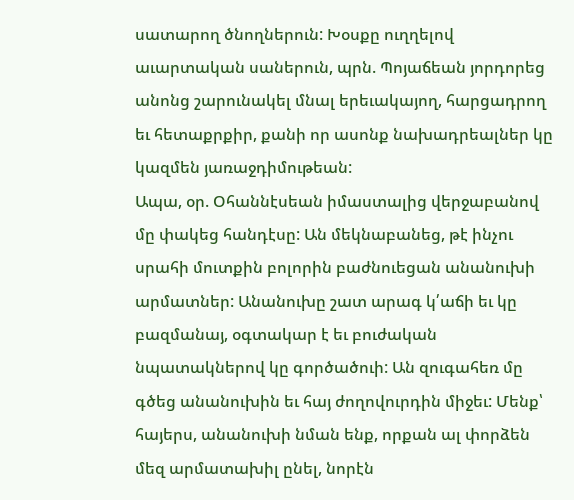սատարող ծնողներուն: Խօսքը ուղղելով աւարտական սաներուն, պրն. Պոյաճեան յորդորեց անոնց շարունակել մնալ երեւակայող, հարցադրող եւ հետաքրքիր, քանի որ ասոնք նախադրեալներ կը կազմեն յառաջդիմութեան:
Ապա, օր. Օհաննէսեան իմաստալից վերջաբանով մը փակեց հանդէսը: Ան մեկնաբանեց, թէ ինչու սրահի մուտքին բոլորին բաժնուեցան անանուխի արմատներ: Անանուխը շատ արագ կ՛աճի եւ կը բազմանայ, օգտակար է եւ բուժական նպատակներով կը գործածուի: Ան զուգահեռ մը գծեց անանուխին եւ հայ ժողովուրդին միջեւ: Մենք՝ հայերս, անանուխի նման ենք, որքան ալ փորձեն մեզ արմատախիլ ընել, նորէն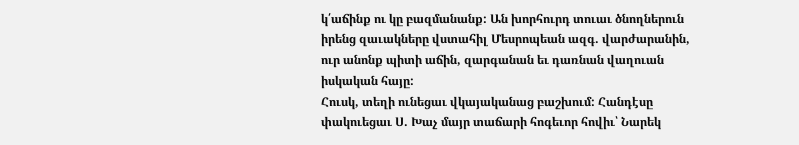կ՛աճինք ու կը բազմանանք: Ան խորհուրդ տուաւ ծնողներուն իրենց զաւակները վստահիլ Մեսրոպեան ազգ. վարժարանին, ուր անոնք պիտի աճին, զարգանան եւ դառնան վաղուան իսկական հայը:
Հուսկ, տեղի ունեցաւ վկայականաց բաշխում: Հանդէսը փակուեցաւ Ս. Խաչ մայր տաճարի հոգեւոր հովիւ՝ Նարեկ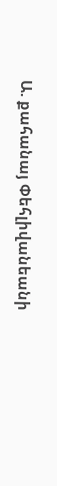Ա. քահանայ Փեհլիվանեանի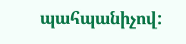պահպանիչով: